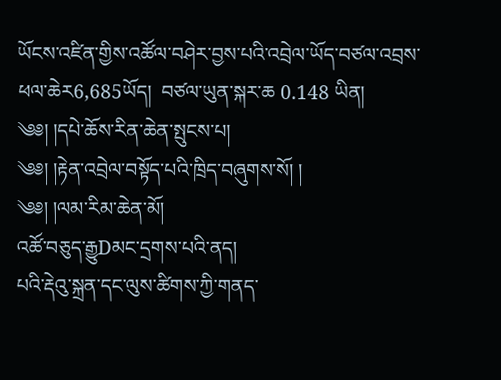ཡོངས་འཛིན་གྱིས་འཚོལ་བཤེར་བྱས་པའི་འབྲེལ་ཡོད་བཙལ་འབྲས་ཕལ་ཆེར6,685ཡོད།  བཙལ་ཡུན་སྐར་ཆ 0.148 ཡིན།
༄༅། །དཔེ་ཆོས་རིན་ཆེན་སྤུངས་པ།
༄༅། །རྟེན་འབྲེལ་བསྟོད་པའི་ཁྲིད་བཞུགས་སོ། །
༄༅། །ལམ་རིམ་ཆེན་མོ།
འཚོ་བཅུད་རྒྱུDམང་དྲགས་པའི་ནད།
པའི་རྡེའུ་སྐྲན་དང་ལུས་ཚིགས་ཀྱི་གནད་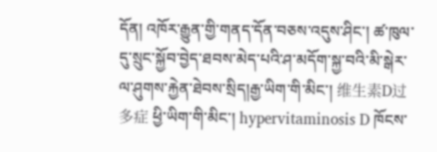དོན། འཁོར་རྒྱུན་གྱི་གནད་དོན་བཅས་འདུས་ཤིང་། ཚ་ཁུལ་དུ་སྲུང་སྐྱོབ་བྱེད་ཐབས་མེད་པའི་ཤ་མདོག་སྐྱ་བའི་མི་སྒེར་ལ་ཤུགས་རྐྱེན་ཐེབས་སྲིད།རྒྱ་ཡིག་གི་མིང་། 维生素D过多症 ཕྱི་ཡིག་གི་མིང་། hypervitaminosis D ཁོངས་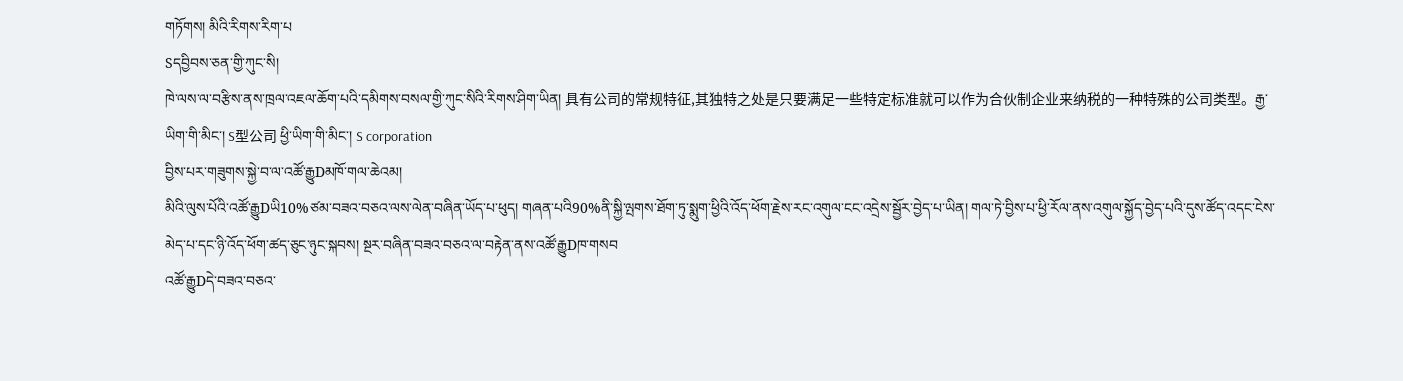གཏོགས། མིའི་རིགས་རིག་པ
Sདབྱིབས་ཅན་གྱི་ཀུང་སི།
ཁེ་ལས་ལ་བརྩིས་ནས་ཁྲལ་འཇལ་ཆོག་པའི་དམིགས་བསལ་གྱི་ཀུང་སིའི་རིགས་ཤིག་ཡིན། 具有公司的常规特征,其独特之处是只要满足一些特定标准就可以作为合伙制企业来纳税的一种特殊的公司类型。རྒྱ་ཡིག་གི་མིང་། S型公司 ཕྱི་ཡིག་གི་མིང་། S corporation
བྱིས་པར་གཟུགས་སྐྱེ་བ་ལ་འཚོ་རྒྱུDམཁོ་གལ་ཆེའམ།
མིའི་ལུས་པོའི་འཚོ་རྒྱུDཡི10%ཙམ་བཟའ་བཅའ་ལས་ལེན་བཞིན་ཡོད་པ་ཕུད། གཞན་པའི90%ནི་སྐྱི་ལྤགས་ཐོག་ཏུ་སྨུག་ཕྱིའི་འོད་ཕོག་རྗེས་རང་འགུལ་ངང་འདྲེས་སྦྱོར་བྱེད་པ་ཡིན། གལ་ཏེ་བྱིས་པ་ཕྱི་རོལ་ནས་འགུལ་སྐྱོད་བྱེད་པའི་དུས་ཚོད་འདང་ངེས་མེད་པ་དང་ཉི་འོད་ཕོག་ཚད་ཅུང་ཉུང་སྐབས། སྔར་བཞིན་བཟའ་བཅའ་ལ་བརྟེན་ནས་འཚོ་རྒྱུDཁ་གསབ
འཚོ་རྒྱུDདེ་བཟའ་བཅའ་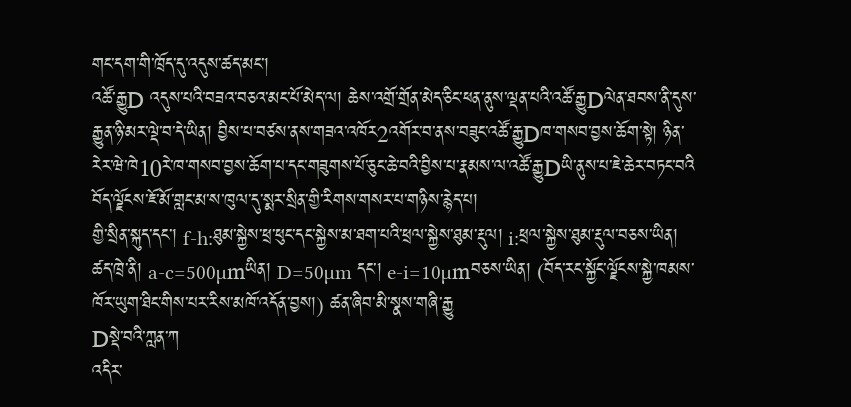གང་དག་གི་ཁྲོད་དུ་འདུས་ཚད་མང་།
འཚོ་རྒྱུD འདུས་པའི་བཟའ་བཅའ་མང་པོ་མེད་ལ། ཆེས་འགྲོ་གྲོན་མེད་ཅིང་ཕན་ནུས་ལྡན་པའི་འཚོ་རྒྱུDལེན་ཐབས་ནི་དུས་རྒྱུན་ཉི་མར་ལྡེ་བ་དེ་ཡིན། བྱིས་པ་བཙས་ནས་གཟའ་འཁོར2འགོར་བ་ནས་བཟུང་འཚོ་རྒྱུDཁ་གསབ་བྱས་ཆོག་སྟེ། ཉིན་རེར་ཝེ་ཁེ10རེ་ཁ་གསབ་བྱས་ཆོག་པ་དང་གཟུགས་པོ་ཅུང་ཆེ་བའི་བྱིས་པ་རྣམས་ལ་འཚོ་རྒྱུDཡི་ནུས་པ་ཇེ་ཆེར་བཏང་བའི
བོད་ལྗོངས་ཇོ་མོ་གླང་མ་ས་ཁུལ་དུ་སྨར་སྲིན་གྱི་རིགས་གསར་པ་གཉིས་རྙེད་པ།
གྱི་སྲིན་སྐུད་དང་། f-h:ཐུམ་སྐྱེས་ཕྲ་ཕུང་དང་སྐྱེས་མ་ཐག་པའི་ཕྲལ་སྐྱེས་ཐུམ་རྡུལ། i:ཕྲལ་སྐྱེས་ཐུམ་རྡུལ་བཅས་ཡིན། ཚད་ཁྲེ་ནི། a-c=500µmཡིན། D=50µm དང་། e-i=10µmབཅས་ཡིན། (བོད་རང་སྐྱོང་ལྗོངས་སྐྱེ་ཁམས་ཁོར་ཡུག་ཐིང་གིས་པར་རིས་མཁོ་འདོན་བྱས།) ཚན་ཞིབ་མི་སྣས་གཞི་རྒྱུ
Dསྡེ་བའི་ཀླན་ཀ
འདིར་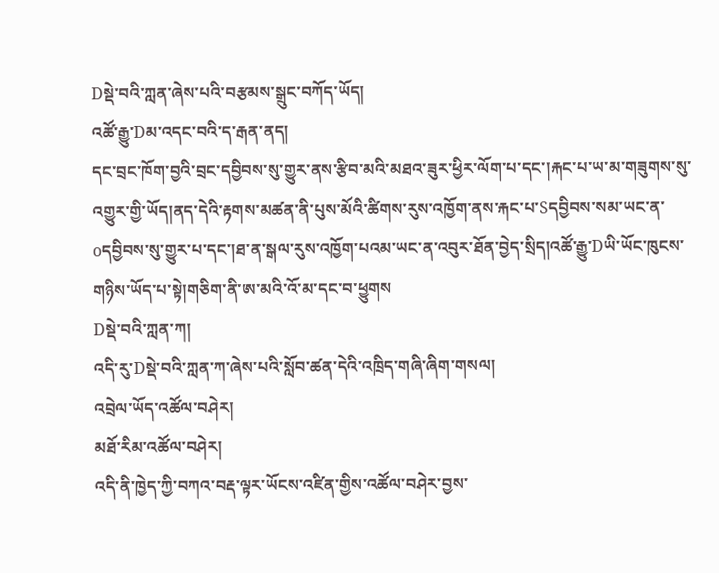Dསྡེ་བའི་ཀླན་ཞེས་པའི་བརྩམས་སྒྲུང་བཀོད་ཡོད།
འཚོ་རྒྱུ་Dམ་འདང་བའི་ད་རྒན་ནད།
དང་བྲང་ཁོག་བྱའི་བྲང་དབྱིབས་སུ་གྱུར་ནས་རྩིབ་མའི་མཐའ་ཟུར་ཕྱིར་ལོག་པ་དང་།རྐང་པ་ཡ་མ་གཟུགས་སུ་འགྱུར་གྱི་ཡོད།ནད་དེའི་རྟགས་མཚན་ནི་པུས་མོའི་ཚིགས་རུས་འཁྱོག་ནས་རྐང་པ་Sདབྱིབས་སམ་ཡང་ན་oདབྱིབས་སུ་གྱུར་པ་དང་།ཐ་ན་སྒལ་རུས་འཁྱོག་པའམ་ཡང་ན་འབུར་ཐོན་བྱེད་སྲིད།འཚོ་རྒྱུ་Dཡི་ཡོང་ཁུངས་གཉིས་ཡོད་པ་སྟེ།གཅིག་ནི་ཨ་མའི་འོ་མ་དང་བ་ཕྱུགས
Dསྡེ་བའི་ཀླན་ཀ།
འདི་རུ་Dསྡེ་བའི་ཀླན་ཀ་ཞེས་པའི་སློབ་ཚན་དེའི་འཁྲིད་གཞི་ཞིག་གསལ།
འབྲེལ་ཡོད་འཚོལ་བཤེར།
མཐོ་རིམ་འཚོལ་བཤེར།
འདི་ནི་ཁྱེད་ཀྱི་བཀའ་བརྡ་ལྟར་ཡོངས་འཛིན་གྱིས་འཚོལ་བཤེར་བྱས་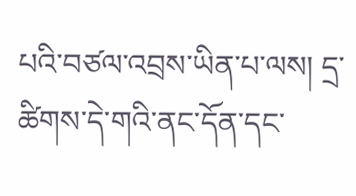པའི་བཙལ་འབྲས་ཡིན་པ་ལས། དྲ་ཚིགས་དེ་གའི་ནང་དོན་དང་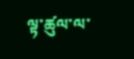ལྟ་ཚུལ་ལ་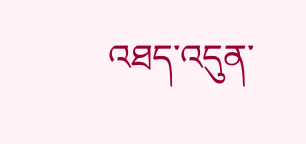འཐད་འདུན་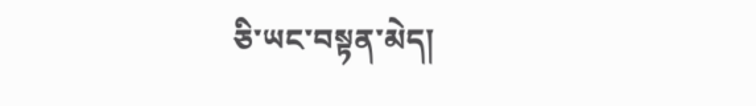ཅི་ཡང་བསྟན་མེད།